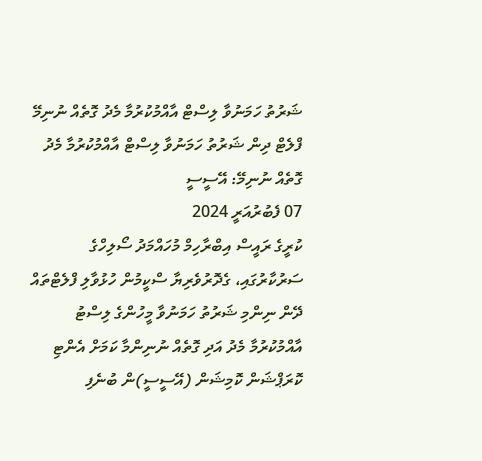ޝަރުތު ހަމަނުވާ ލިސްޓް އާއްމުކުރުމާ މެދު ގޮތެއް ނުނިމޭ
ފްލެޓް ދިން ޝަރުތު ހަމަނުވާ ލިސްޓް އާއްމުކުރުމާ މެދު ގޮތެއް ނުނިމޭ: އޭސީސީ
07 ފެބުރުއަރީ 2024
ކުރީގެ ރައީސް އިބްރާހިމް މުހައްމަދު ސޯލިހްގެ ސަރުކާރުގައި، ގެދޮރުވެރިޔާ ސްކީމުން ހުޅުވާލި ފްލެޓްތައް ދޭން ނިންމި ޝަރުތު ހަމަނުވާ މީހުންގެ ލިސްޓު އާއްމުކުރުމާ މެދު އަދި ގޮތެއް ނުނިންމާ ކަމަށް އެންޓި ކޮރަޕްޝަން ކޮމިޝަން (އޭސީސީ)ން ބުނެފި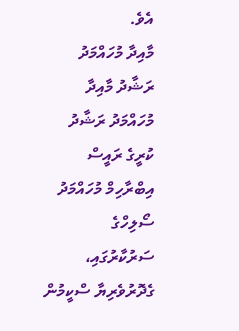އެވެ.
މާއިދާ މުހައްމަދު ރަޝާދު މާއިދާ މުހައްމަދު ރަޝާދު
ކުރީގެ ރައީސް އިބްރާހިމް މުހައްމަދު ސޯލިހްގެ ސަރުކާރުގައި، ގެދޮރުވެރިޔާ ސްކީމުން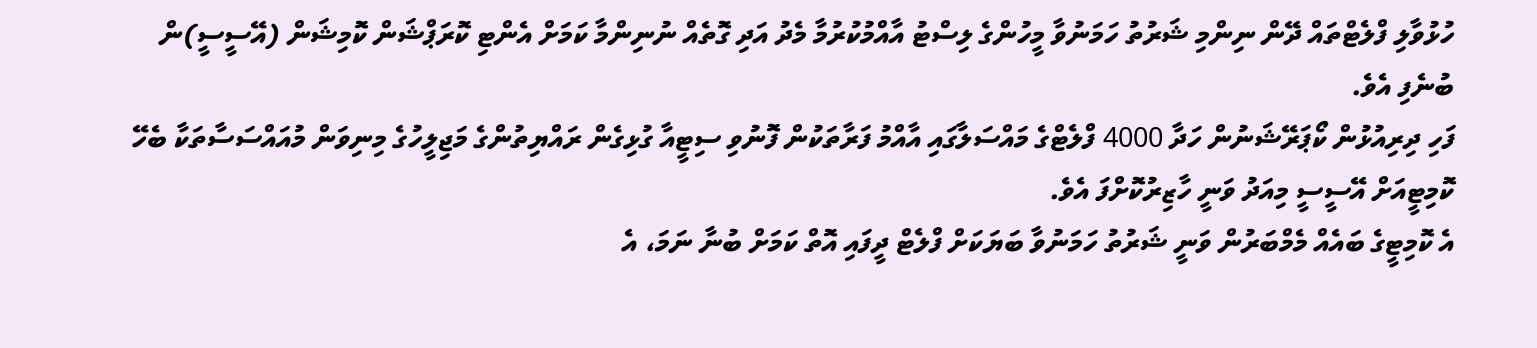ހުޅުވާލި ފްލެޓްތައް ދޭން ނިންމި ޝަރުތު ހަމަނުވާ މީހުންގެ ލިސްޓު އާއްމުކުރުމާ މެދު އަދި ގޮތެއް ނުނިންމާ ކަމަށް އެންޓި ކޮރަޕްޝަން ކޮމިޝަން (އޭސީސީ)ން ބުނެފި އެވެ.
ފަހި ދިރިއުޅުން ކޯޕަރޭޝަނުން ހަދާ 4000 ފްލެޓްގެ މައްސަލާގައި އާއްމު ފަރާތަކުން ފޮނުވި ސިޓީއާ ގުޅިގެން ރައްޔިތުންގެ މަޖިލީހުގެ މިނިވަން މުއައްސަސާތަކާ ބެހޭ ކޮމިޓީއަށް އޭސީސީ މިއަދު ވަނީ ހާޒިރުކޮށްފަ އެވެ.
އެ ކޮމިޓީގެ ބައެއް މެމްބަރުން ވަނީ ޝަރުތު ހަމަނުވާ ބަޔަކަށް ފްލެޓް ދީފައި އޮތް ކަމަށް ބުނާ ނަމަ، އެ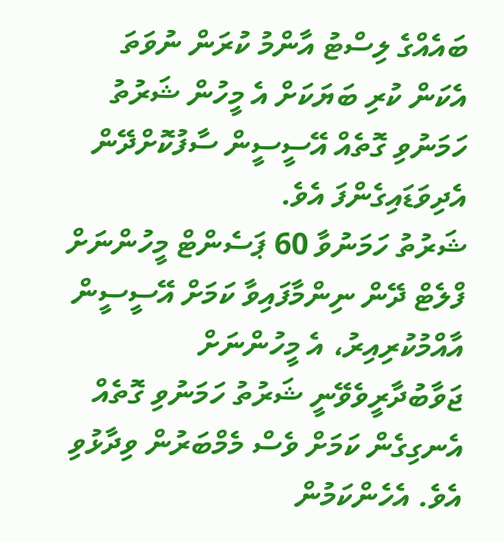ބައެއްގެ ލިސްޓު އާންމު ކުރަން ނުވަތަ އެކަން ކުރި ބަޔަކަށް އެ މީހުން ޝަރުތު ހަމަނުވި ގޮތެއް އޭސީސީން ސާފުކޮށްދޭން އެދިވަޑައިގެންފަ އެވެ.
ޝަރުތު ހަމަނުވާ 60 ޕަސެންޓް މީހުންނަށް ފްލެޓް ދޭން ނިންމާފައިވާ ކަމަށް އޭސީސީން އާއްމުކުރިއިރު، އެ މީހުންނަށް ޖަވާބުދާރީވެވޭނީ ޝަރުތު ހަމަނުވި ގޮތެއް އެނގިގެން ކަމަށް ވެސް މެމްބަރުން ވިދާޅުވި އެވެ. އެހެންކަމުން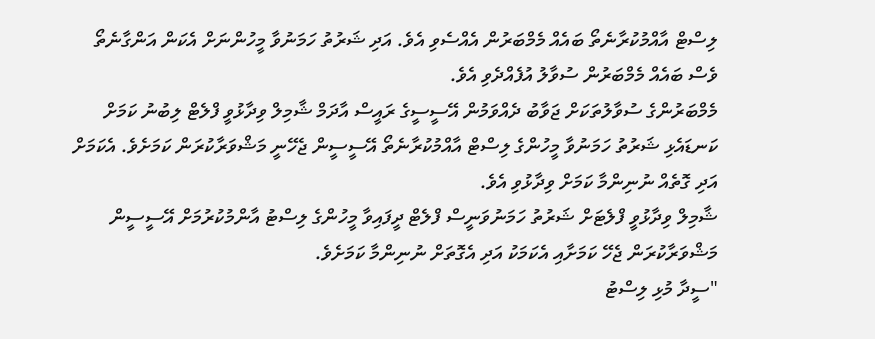ލިސްޓް އާއްމުކުރާނެތޯ ބައެއް މެމްބަރުން އެއްސެވި އެވެ. އަދި ޝަރުތު ހަމަނުވާ މީހުންނަށް އެކަން އަންގާނެތޯ ވެސް ބައެއް މެމްބަރުން ސުވާލު އުފެއްދެވި އެވެ.
މެމްބަރުންގެ ސުވާލުތަކަށް ޖަވާބު ދެއްވަމުން އޭސީސީގެ ރައީސް އާދަމް ޝާމިލް ވިދާޅުވީ ފްލެޓް ލިބުނު ކަމަށް ކަނޑައެޅި ޝަރުތު ހަމަނުވާ މީހުންގެ ލިސްޓް އާއްމުކުރާނެތޯ އޭސީސީން ޖެހޭނީ މަޝްވަރާކުރަން ކަމަށެވެ. އެކަމަށް އަދި ގޮތެއް ނުނިންމާ ކަމަށް ވިދާޅުވި އެވެ.
ޝާމިލް ވިދާޅުވީ ފްލެޓަށް ޝަރުތު ހަމަނުވަނީސް ފްލެޓް ދީފައިވާ މީހުންގެ ލިސްޓު އާންމުކުރުމަށް އޭސީސީން މަޝްވަރާކުރަން ޖެހޭ ކަމަށާއި އެކަމަކު އަދި އެގޮތަށް ނުނިންމާ ކަމަށެވެ.
"ސީދާ މުޅި ލިސްޓު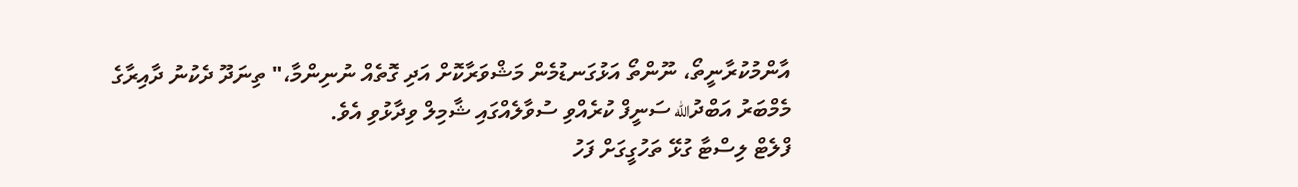އާންމުކުރާނީތޯ، ނޫންތޯ އަޅުގަނޑުމެން މަޝްވަރާކޮށް އަދި ގޮތެއް ނުނިންމާ،" ތިނަދޫ ދެކުނު ދާއިރާގެ މެމްބަރު އަބްދުالله ސަނީފް ކުރެއްވި ސުވާލެއްގައި ޝާމިލް ވިދާޅުވި އެވެ.
ފްލެޓް ލިސްޓާ ގުޅޭ ތަހުގީގަށް ފަހު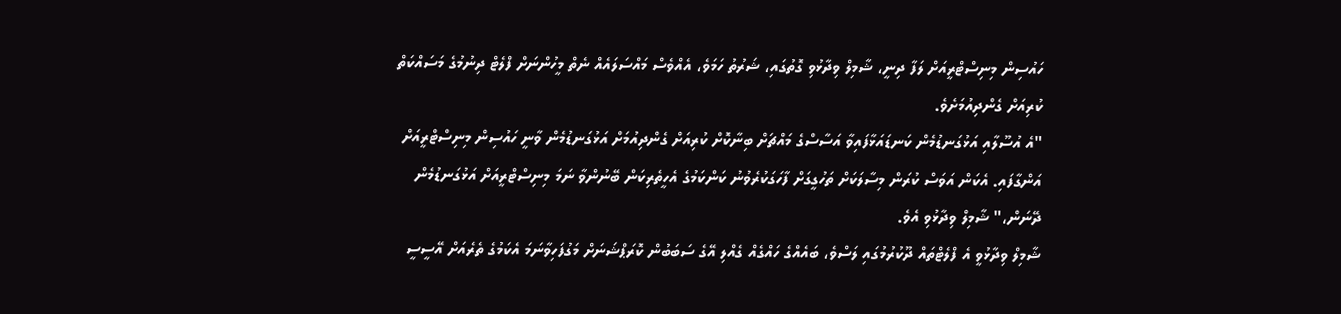ހައުސިން މިނިސްޓްރީއަށް ލަފާ ދިނީ، ޝާމިލް ވިދާޅުވި ގޮތުގައި، ޝަރުތު ހަމަވެ، އެއްވެސް މައްސަލައެއް ނެތް މީހުންނަށް ފްލެޓް ދިނުމުގެ މަސައްކަތް ކުރިއަށް ގެންދިއުމަށެވެ.
"އެ އުސޫލާއި އަޅުގަނޑުމެން ކަނޑައަޅާފައިވާ އަސާސްގެ މައްޗަށް ބިނާކޮށް ކުރިއަށް ގެންދިއުމަށް އަޅުގަނޑުމެން ވާނީ ހައުސިން މިނިސްޓްރީއަށް އަންގާފައި. އެކަން އަވަސް ކުރަން މިސާލަކަށް ތަހުގީގަށް ފާހަގަކުރެވުނު ކަންކަމުގެ އެހީތެރިކަން ބޭނުންވާ ނަމަ މިނިސްޓްރީއަށް އަޅުގަނޑުމެން ދޭނަން،" ޝާމިލް ވިދާޅުވި އެވެ.
ޝާމިލް ވިދާޅުވީ އެ ފްލެޓްތައް ދޫކުރުމުގައި ލަސްވެ، ބައެއްގެ ހައްގެއް ގެއްލި އޭގެ ސަބަބުން ކޮރަޕްޝަނަށް މަގުފަހިވާނަމަ އެކަމުގެ ތެރެއަށް އޭސީސީ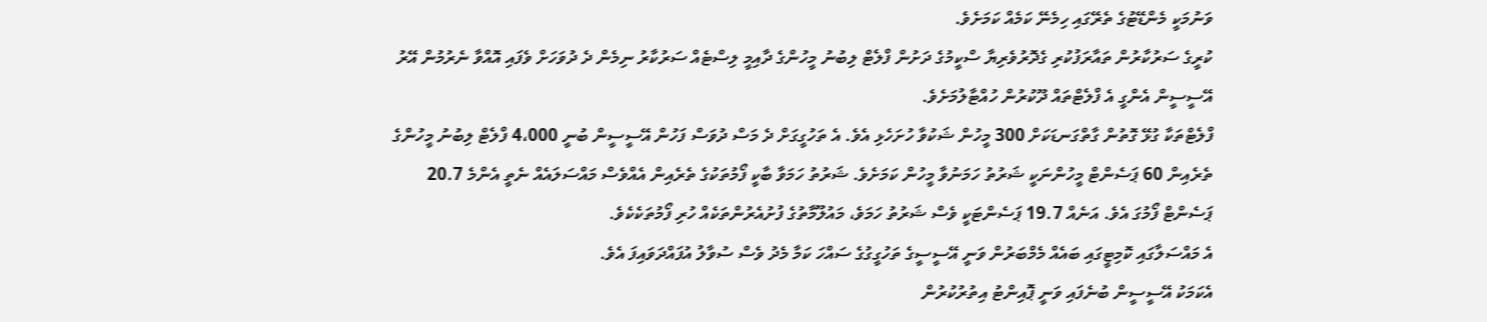ވަނުމަކީ މެންޑޭޓުގެ ތެރޭގައި ހިމެނޭ ކަމެއް ކަމަށެވެ.
ކުރީގެ ސަރުކާރުން ތައާރަފުކުރި ގެދޮރުވެރިޔާ ސްކީމުގެ ދަށުން ފްލެޓް ލިބުނު މީހުންގެ ދާއިމީ ލިސްޓެއް ސަރުކާރު ނިމެން ދެ ދުވަހަށް ވެފައި އޮއްވާ ނެރުމުން އޭރު އޭސީސީން އެންގީ އެ ފްލެޓްތައް ދޫކުރުން ހުއްޓާލުމަށެވެ.
ފްލެޓްތަކާ ގުޅޭ ގޮތުން ގާތްގަނޑަކަށް 300 މީހުން ޝަކުވާ ހުށަހެޅި އެވެ. އެ ތަހުގީގަށް ދެ މަސް ދުވަސް ފަހުން އޭސީސީން ބުނީ 4،000 ފްލެޓް ލިބުނު މީހުންގެ ތެރެއިން 60 ޕަސެންޓް މީހުންނަކީ ޝަރުތު ހަމަނުވާ މީހުން ކަމަށެވެ. ޝަރުތު ހަމަވާ ބާކީ ފޯމުތަކުގެ ތެރެއިން އެއްވެސް މައްސަލައެއް ނެތީ އެންމެ 20.7 ޕަސެންޓް ފޯމުގަ އެވެ. އަނެއް 19.7 ޕަސެންޓަކީ ވެސް ޝަރުތު ހަމަވެ، މައުލޫމާތުގެ ފުށުއެރުންތަކެއް ހުރި ފޯމުތަކެކެވެ.
އެ މައްސަލާގައި ކޮމިޓީގައި ބައެއް މެމްބަރުން ވަނީ އޭސީސީގެ ތަހުގީގުގެ ސައްހަ ކަމާ މެދު ވެސް ސުވާލު އުފައްދަވައިފަ އެވެ.
އެކަމަކު އޭސީސީން ބުނެފައި ވަނީ ޕޮއިންޓު އިތުރުކުރުން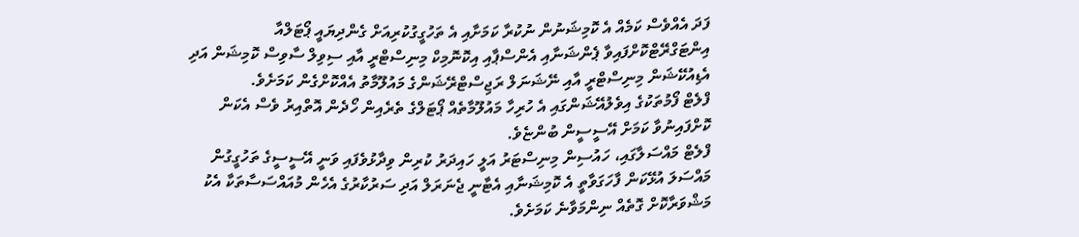ފަދަ އެއްވެސް ކަމެއް އެ ކޮމިޝަނުން ނުކުރާ ކަމަށާއި އެ ތަހުގީގުކުރިއަށް ގެންދިޔައީ ޕޯޓަލްއާ އިންޓަގްރޭޓްކޮށްފައިވާ ޕެންޝަނާއި އެންސްޕާއި އިކޮނޮމިކް މިނިސްޓްރީ އާއި ސިވިލް ސާވިސް ކޮމިޝަން އަދި އެޑިއުކޭޝަން މިނިސްޓްރީ އާއި ނޭޝަނަލް ރަޖިސްޓްރޭޝަންގެ މައުލޫމާތު އެއްކޮށްގެން ކަމަށެވެ.
ފްލެޓް ފޯމުތަކުގެ އިވެލުއޭޝަންގައި އެ ހުރިހާ މައުލޫމާތެއް ޕޯޓަލްގެ ތެރެއިން ހޯދެން އޮތްއިރު ވެސް އެކަން ކޮށްފައިނުވާ ކަމަށް އޭސީސީން ބުންޏެވެ.
ފްލެޓް މައްސަލާގައި، ހައުސިން މިނިސްޓަރު އަލީ ހައިދަރު ކުރިން ވިދާޅުވެފައި ވަނީ އޭސީސީގެ ތަހުގީގުން މައްސަލަ އުޅޭކަން ފާހަގަވާތީ އެ ކޮމިޝަނާއި އެޓާނީ ޖެނަރަލް އަދި ސަރުކާރުގެ އެހެން މުއައްސަސާތަކާ އެކު މަޝްވަރާކޮށް ގޮތެއް ނިންމަވާނެ ކަމަށެވެ.